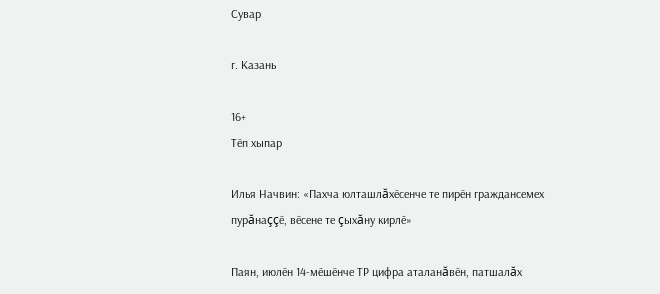Сувар

г. Казань

16+
Тӗп хыпар

Илья Начвин: «Пахча юлташлăхӗсенче те пирӗн граждансемех пурăнаççӗ, вӗсене те çыхăну кирлӗ»

Паян, июлӗн 14-мӗшӗнче ТР цифра аталанăвӗн, патшалăх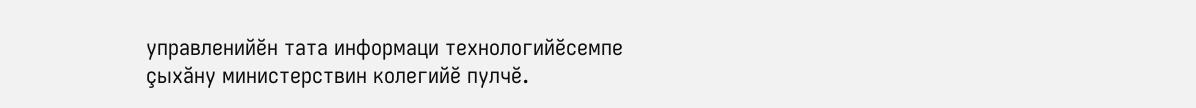управленийӗн тата информаци технологийӗсемпе çыхăну министерствин колегийӗ пулчӗ.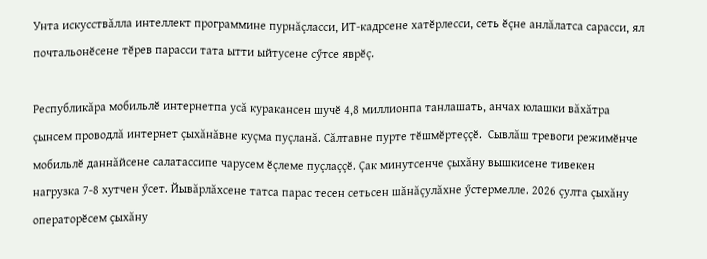Унта искусствăлла интеллект программине пурнăçласси, ИТ-кадрсене хатӗрлесси, сеть ӗçне анлăлатса сарасси, ял почтальонӗсене тӗрев парасси тата ытти ыйтусене сӳтсе яврӗç.

Республикăра мобильлӗ интернетпа усă куракансен шучӗ 4,8 миллионпа танлашать, анчах юлашки вăхăтра çынсем проводлă интернет çыхăнăвне куçма пуçланă. Сăлтавне пурте тӗшмӗртеççӗ.  Сывлăш тревоги режимӗнче мобильлӗ даннăйсене салатассипе чарусем ӗçлеме пуçлаççӗ. Çак минутсенче çыхăну вышкисене тивекен нагрузка 7-8 хутчен ӳсет. Йывăрлăхсене татса парас тесен сетьсен шăнăçулăхне ӳстермелле. 2026 çулта çыхăну операторӗсем çыхăну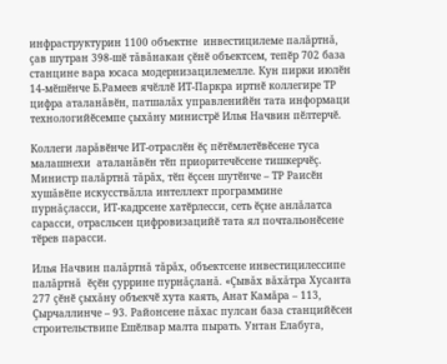инфраструктурин 1100 объектне  инвестицилеме палăртнă, çав шутран 398-шӗ тăвăнакан çӗнӗ объектсем, тепӗр 702 база станцине вара юсаса модернизацилемелле. Кун пирки июлӗн 14-мӗшӗнче Б.Рамеев ячӗллӗ ИТ-Паркра иртнӗ коллегире ТР цифра аталанăвӗн, патшалăх управленийӗн тата информаци технологийӗсемпе çыхăну министрӗ Илья Начвин пӗлтерчӗ.

Коллеги ларăвӗнче ИТ-отраслӗн ӗç пӗтӗмлетӗвӗсене туса малашнехи  аталанăвӗн тӗп приоритечӗсене тишкерчӗç. Министр палăртнă тăрăх, тӗп ӗçсен шутӗнче – ТР Раисӗн хушăвӗпе искусствăлла интеллект программине пурнăçласси, ИТ-кадрсене хатӗрлесси, сеть ӗçне анлăлатса сарасси, отрасльсен цифровизацийӗ тата ял почтальонӗсене тӗрев парасси.

Илья Начвин палăртнă тăрăх, объектсене инвестицилессипе палăртнă  ӗçӗн çуррине пурнăçланă. «Çывăх вăхăтра Хусанта 277 çӗнӗ çыхăну объекчӗ хута каять, Анат Камăра – 113, Çырчаллинче – 93. Районсене пăхас пулсан база станцийӗсен строительствипе Ешӗлвар малта пырать. Унтан Елабуга,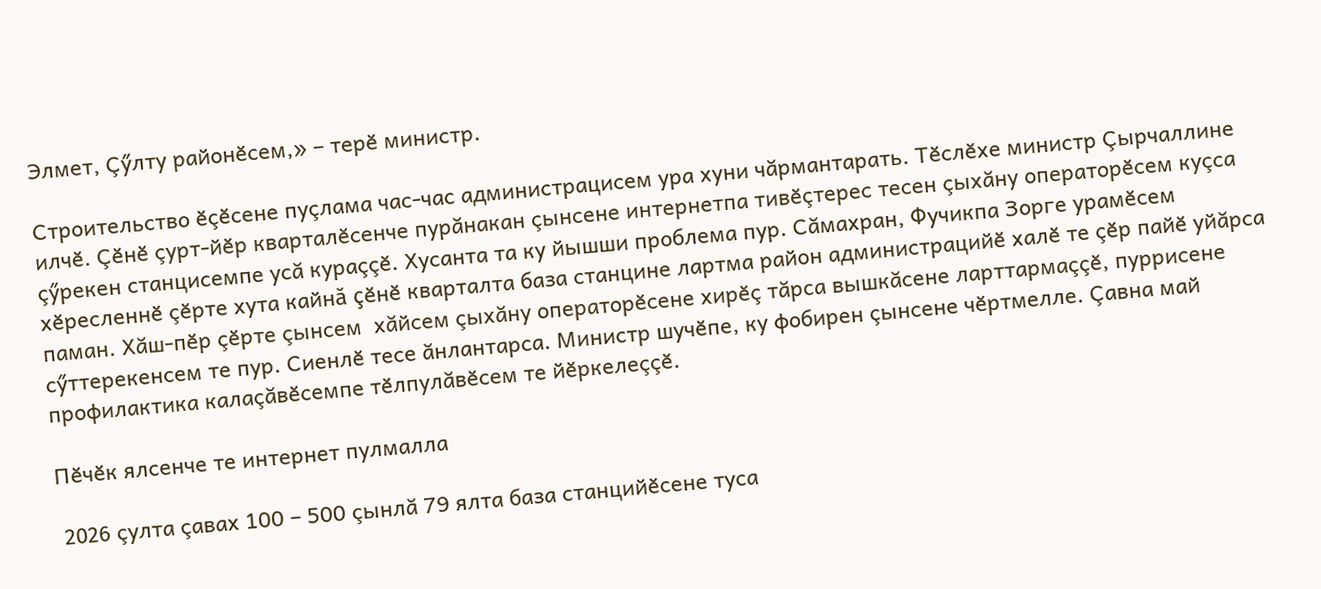Элмет, Çӳлту районӗсем,» – терӗ министр.

Строительство ӗçӗсене пуçлама час-час администрацисем ура хуни чăрмантарать. Тӗслӗхе министр Çырчаллине илчӗ. Çӗнӗ çурт-йӗр кварталӗсенче пурăнакан çынсене интернетпа тивӗçтерес тесен çыхăну операторӗсем куçса çӳрекен станцисемпе усă кураççӗ. Хусанта та ку йышши проблема пур. Сăмахран, Фучикпа Зорге урамӗсем  хӗресленнӗ çӗрте хута кайнă çӗнӗ кварталта база станцине лартма район администрацийӗ халӗ те çӗр пайӗ уйăрса паман. Хăш-пӗр çӗрте çынсем  хăйсем çыхăну операторӗсене хирӗç тăрса вышкăсене ларттармаççӗ, пуррисене сӳттерекенсем те пур. Сиенлӗ тесе ăнлантарса. Министр шучӗпе, ку фобирен çынсене чӗртмелле. Çавна май профилактика калаçăвӗсемпе тӗлпулăвӗсем те йӗркелеççӗ.

Пӗчӗк ялсенче те интернет пулмалла

 2026 çулта çавах 100 – 500 çынлă 79 ялта база станцийӗсене туса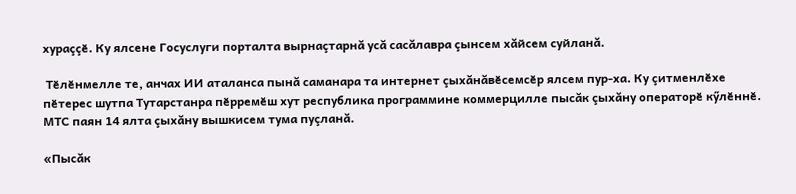хураççӗ. Ку ялсене Госуслуги порталта вырнаçтарнă усă сасăлавра çынсем хăйсем суйланă.

 Тӗлӗнмелле те, анчах ИИ аталанса пынă саманара та интернет çыхăнăвӗсемсӗр ялсем пур-ха. Ку çитменлӗхе пӗтерес шутпа Тутарстанра пӗрремӗш хут республика программине коммерцилле пысăк çыхăну операторӗ кӳлӗннӗ. МТС паян 14 ялта çыхăну вышкисем тума пуçланă.

«Пысăк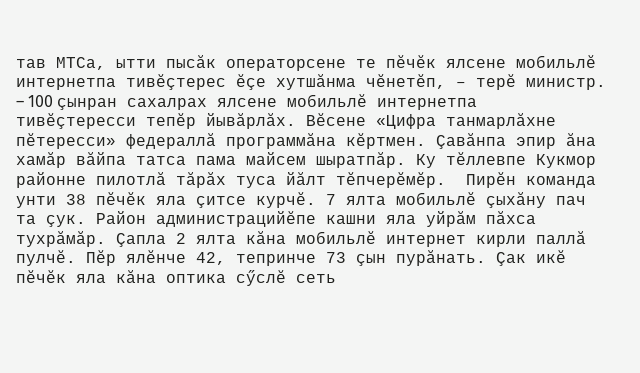тав МТСа, ытти пысăк операторсене те пӗчӗк ялсене мобильлӗ интернетпа тивӗçтерес ӗçе хутшăнма чӗнетӗп, – терӗ министр. – 100 çынран сахалрах ялсене мобильлӗ интернетпа тивӗçтересси тепӗр йывăрлăх. Вӗсене «Цифра танмарлăхне пӗтересси» федераллă программăна кӗртмен. Çавăнпа эпир ăна хамăр вăйпа татса пама майсем шыратпăр. Ку тӗллевпе Кукмор районне пилотлă тăрăх туса йăлт тӗпчерӗмӗр.  Пирӗн команда унти 38 пӗчӗк яла çитсе курчӗ. 7 ялта мобильлӗ çыхăну пач та çук. Район администрацийӗпе кашни яла уйрăм пăхса тухрăмăр. Çапла 2 ялта кăна мобильлӗ интернет кирли паллă пулчӗ. Пӗр ялӗнче 42, тепринче 73 çын пурăнать. Çак икӗ пӗчӗк яла кăна оптика сӳслӗ сеть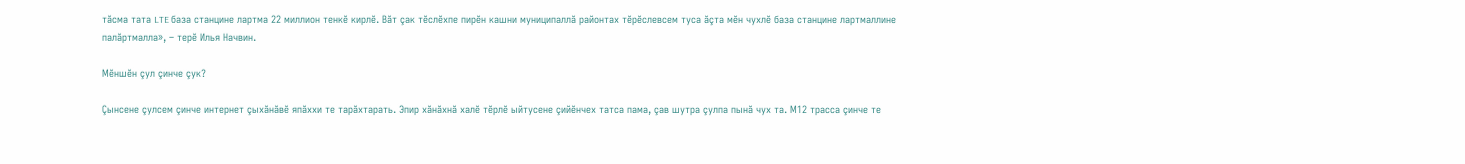тăсма тата LTE база станцине лартма 22 миллион тенкӗ кирлӗ. Вăт çак тӗслӗхпе пирӗн кашни муниципаллă районтах тӗрӗслевсем туса ăçта мӗн чухлӗ база станцине лартмаллине палăртмалла», – терӗ Илья Начвин.

Мӗншӗн çул çинче çук?

Çынсене çулсем çинче интернет çыхăнăвӗ япăххи те тарăхтарать. Эпир хăнăхнă халӗ тӗрлӗ ыйтусене çийӗнчех татса пама, çав шутра çулпа пынă чух та. М12 трасса çинче те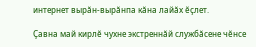интернет вырăн-вырăнпа кăна лайăх ӗçлет.

Çавна май кирлӗ чухне экстреннăй службăсене чӗнсе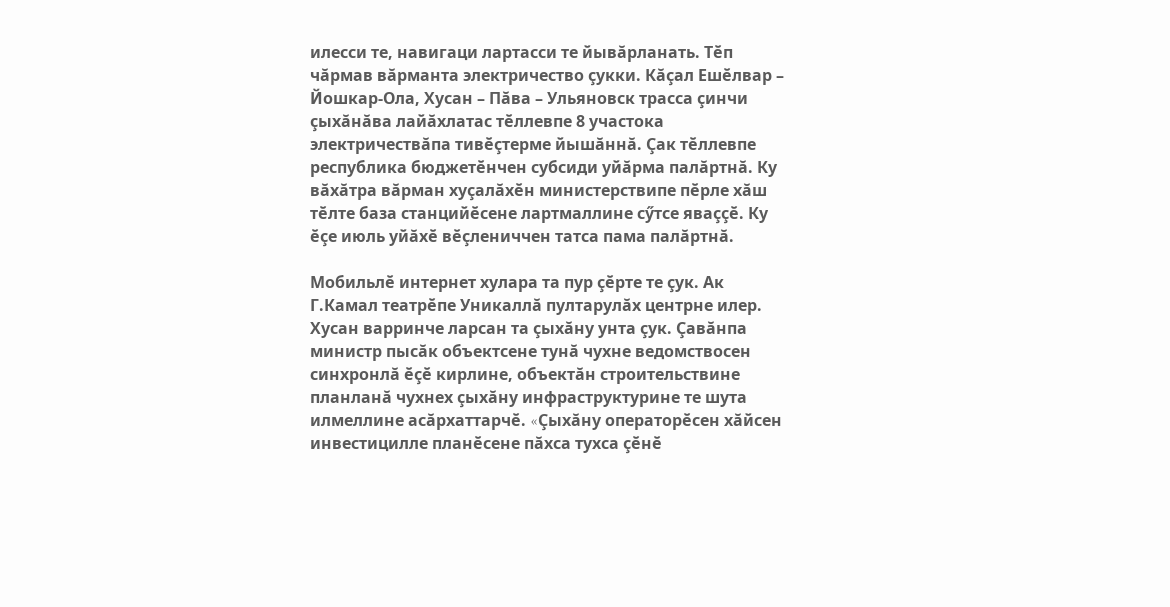илесси те, навигаци лартасси те йывăрланать. Тӗп чăрмав вăрманта электричество çукки. Кăçал Ешӗлвар – Йошкар-Ола, Хусан – Пăва – Ульяновск трасса çинчи çыхăнăва лайăхлатас тӗллевпе 8 участока электричествăпа тивӗçтерме йышăннă. Çак тӗллевпе республика бюджетӗнчен субсиди уйăрма палăртнă. Ку вăхăтра вăрман хуçалăхӗн министерствипе пӗрле хăш тӗлте база станцийӗсене лартмаллине сӳтсе яваççӗ. Ку ӗçе июль уйăхӗ вӗçлениччен татса пама палăртнă.

Мобильлӗ интернет хулара та пур çӗрте те çук. Ак Г.Камал театрӗпе Уникаллă пултарулăх центрне илер. Хусан варринче ларсан та çыхăну унта çук. Çавăнпа министр пысăк объектсене тунă чухне ведомствосен синхронлă ӗçӗ кирлине, объектăн строительствине планланă чухнех çыхăну инфраструктурине те шута илмеллине асăрхаттарчӗ. «Çыхăну операторӗсен хăйсен инвестицилле планӗсене пăхса тухса çӗнӗ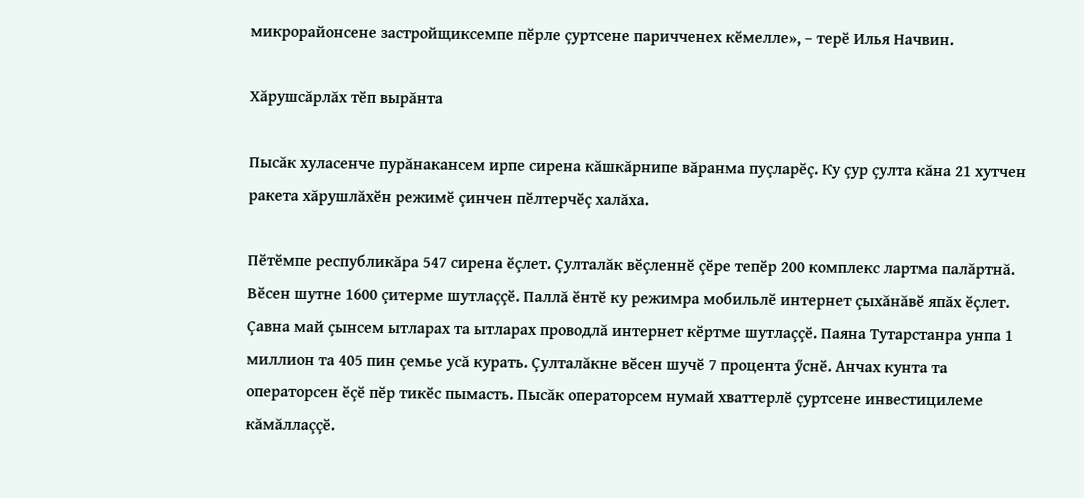микрорайонсене застройщиксемпе пӗрле çуртсене паричченех кӗмелле», – терӗ Илья Начвин.

Хăрушсăрлăх тӗп вырăнта

Пысăк хуласенче пурăнакансем ирпе сирена кăшкăрнипе вăранма пуçларӗç. Ку çур çулта кăна 21 хутчен ракета хăрушлăхӗн режимӗ çинчен пӗлтерчӗç халăха.

Пӗтӗмпе республикăра 547 сирена ӗçлет. Çулталăк вӗçленнӗ çӗре тепӗр 200 комплекс лартма палăртнă. Вӗсен шутне 1600 çитерме шутлаççӗ. Паллă ӗнтӗ ку режимра мобильлӗ интернет çыхăнăвӗ япăх ӗçлет. Çавна май çынсем ытларах та ытларах проводлă интернет кӗртме шутлаççӗ. Паяна Тутарстанра унпа 1 миллион та 405 пин çемье усă курать. Çулталăкне вӗсен шучӗ 7 процента ӳснӗ. Анчах кунта та операторсен ӗçӗ пӗр тикӗс пымасть. Пысăк операторсем нумай хваттерлӗ çуртсене инвестицилеме кăмăллаççӗ.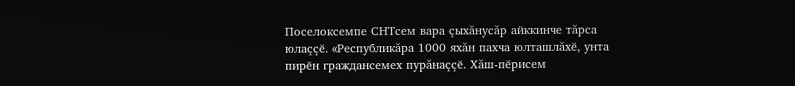Поселоксемпе СНТсем вара çыхăнусăр айккинче тăрса юлаççӗ. «Республикăра 1000 яхăн пахча юлташлăхӗ, унта пирӗн граждансемех пурăнаççӗ. Хăш-пӗрисем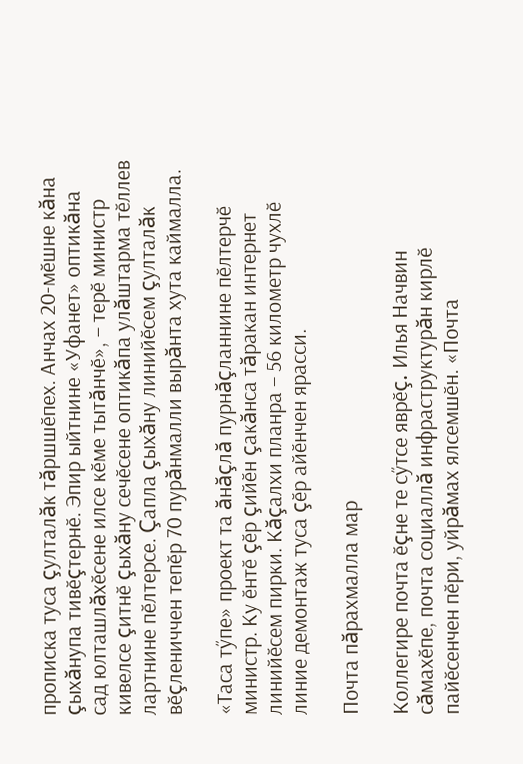прописка туса çулталăк тăршшӗпех. Анчах 20-мӗшне кăна çыхăнупа тивӗçтернӗ. Эпир ыйтнине «Уфанет» оптикăна сад юлташлăхӗсене илсе кӗме тытăнчӗ», – терӗ министр кивелсе çитнӗ çыхăну сечӗсене оптикăпа улăштарма тӗллев лартнине пӗлтерсе. Çапла çыхăну линийӗсем çулталăк вӗçлениччен тепӗр 70 пурăнмалли вырăнта хута каймалла.

«Таса тӳпе» проект та ăнăçлă пурнăçланнине пӗлтерчӗ министр. Ку ӗнтӗ çӗр çийӗн çакăнса тăракан интернет линийӗсем пирки. Кăçалхи планра – 56 километр чухлӗ линие демонтаж туса çӗр айӗнчен ярасси.

Почта пăрахмалла мар

Коллегире почта ӗçне те сӳтсе яврӗç. Илья Начвин сăмахӗпе, почта социаллă инфраструктурăн кирлӗ пайӗсенчен пӗри, уйрăмах ялсемшӗн. «Почта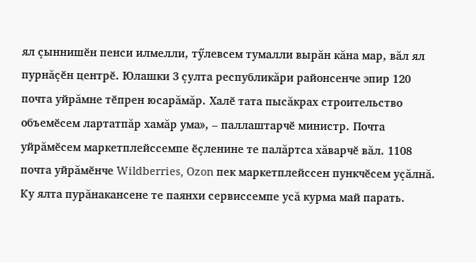ял çыннишӗн пенси илмелли, тӳлевсем тумалли вырăн кăна мар, вăл ял пурнăçӗн центрӗ. Юлашки 3 çулта республикăри районсенче эпир 120 почта уйрăмне тӗпрен юсарăмăр. Халӗ тата пысăкрах строительство объемӗсем лартатпăр хамăр ума», – паллаштарчӗ министр. Почта уйрăмӗсем маркетплейссемпе ӗçленине те палăртса хăварчӗ вăл. 1108 почта уйрăмӗнче Wildberries, Ozon пек маркетплейссен пункчӗсем уçăлнă. Ку ялта пурăнакансене те паянхи сервиссемпе усă курма май парать.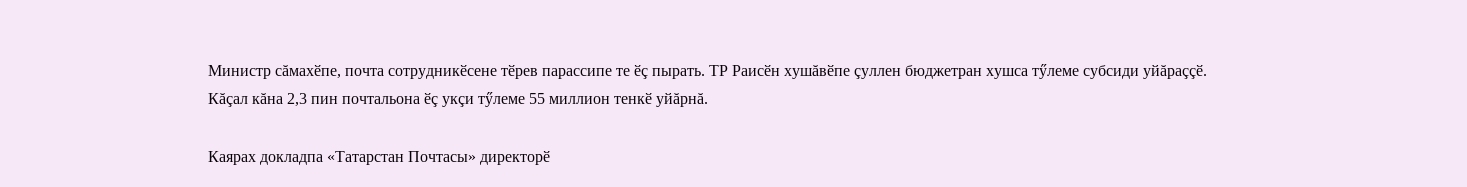Министр сăмахӗпе, почта сотрудникӗсене тӗрев парассипе те ӗç пырать. ТР Раисӗн хушăвӗпе çуллен бюджетран хушса тӳлеме субсиди уйăраççӗ. Кăçал кăна 2,3 пин почтальона ӗç укçи тӳлеме 55 миллион тенкӗ уйăрнă.

Каярах докладпа «Татарстан Почтасы» директорӗ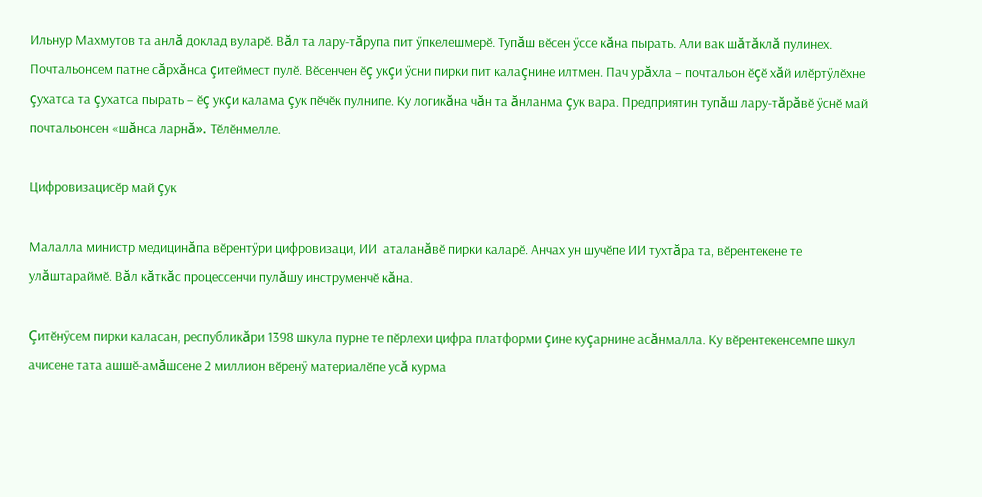Ильнур Махмутов та анлă доклад вуларӗ. Вăл та лару-тăрупа пит ӳпкелешмерӗ. Тупăш вӗсен ӳссе кăна пырать. Али вак шăтăклă пулинех. Почтальонсем патне сăрхăнса çитеймест пулӗ. Вӗсенчен ӗç укçи ӳсни пирки пит калаçнине илтмен. Пач урăхла – почтальон ӗçӗ хăй илӗртӳлӗхне çухатса та çухатса пырать – ӗç укçи калама çук пӗчӗк пулнипе. Ку логикăна чăн та ăнланма çук вара. Предприятин тупăш лару-тăрăвӗ ӳснӗ май почтальонсен «шăнса ларнă». Тӗлӗнмелле.

Цифровизацисӗр май çук

Малалла министр медицинăпа вӗрентӳри цифровизаци, ИИ  аталанăвӗ пирки каларӗ. Анчах ун шучӗпе ИИ тухтăра та, вӗрентекене те улăштараймӗ. Вăл кăткăс процессенчи пулăшу инструменчӗ кăна.

Çитӗнӳсем пирки каласан, республикăри 1398 шкула пурне те пӗрлехи цифра платформи çине куçарнине асăнмалла. Ку вӗрентекенсемпе шкул ачисене тата ашшӗ-амăшсене 2 миллион вӗренӳ материалӗпе усă курма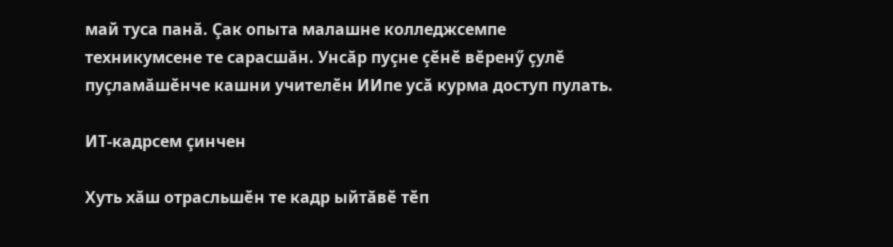май туса панă. Çак опыта малашне колледжсемпе техникумсене те сарасшăн. Унсăр пуçне çӗнӗ вӗренӳ çулӗ пуçламăшӗнче кашни учителӗн ИИпе усă курма доступ пулать.

ИТ-кадрсем çинчен

Хуть хăш отрасльшӗн те кадр ыйтăвӗ тӗп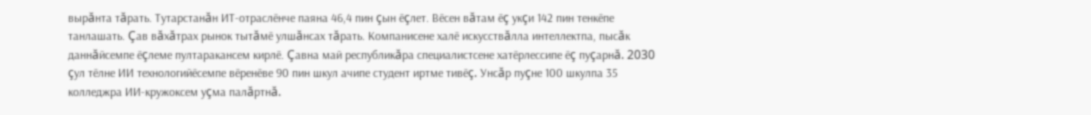вырăнта тăрать. Тутарстанăн ИТ-отраслӗнче паяна 46,4 пин çын ӗçлет. Вӗсен вăтам ӗç укçи 142 пин тенкӗпе танлашать. Çав вăхăтрах рынок тытăмӗ улшăнсах тăрать. Компанисене халӗ искусствăлла интеллектпа, пысăк даннăйсемпе ӗçлеме пултаракансем кирлӗ. Çавна май республикăра специалистсене хатӗрлессипе ӗç пуçарнă. 2030 çул тӗлне ИИ технологийӗсемпе вӗренӗве 90 пин шкул ачипе студент иртме тивӗç. Унсăр пуçне 100 шкулпа 35 колледжра ИИ-кружоксем уçма палăртнă.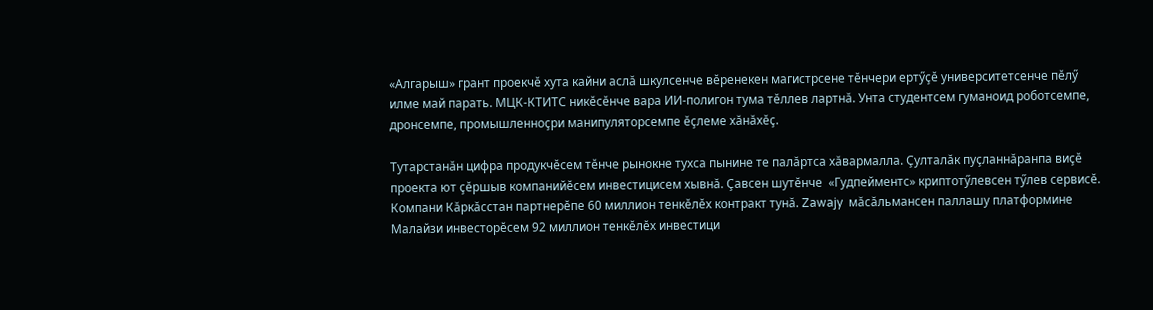«Алгарыш» грант проекчӗ хута кайни аслă шкулсенче вӗренекен магистрсене тӗнчери ертӳçӗ университетсенче пӗлӳ илме май парать. МЦК-КТИТС никӗсӗнче вара ИИ-полигон тума тӗллев лартнă. Унта студентсем гуманоид роботсемпе, дронсемпе, промышленноçри манипуляторсемпе ӗçлеме хăнăхӗç.

Тутарстанăн цифра продукчӗсем тӗнче рынокне тухса пынине те палăртса хăвармалла. Çулталăк пуçланнăранпа виçӗ проекта ют çӗршыв компанийӗсем инвестицисем хывнă. Çавсен шутӗнче  «Гудпейментс» криптотӳлевсен тӳлев сервисӗ. Компани Кăркăсстан партнерӗпе 60 миллион тенкӗлӗх контракт тунă. Zawajy  мăсăльмансен паллашу платформине Малайзи инвесторӗсем 92 миллион тенкӗлӗх инвестици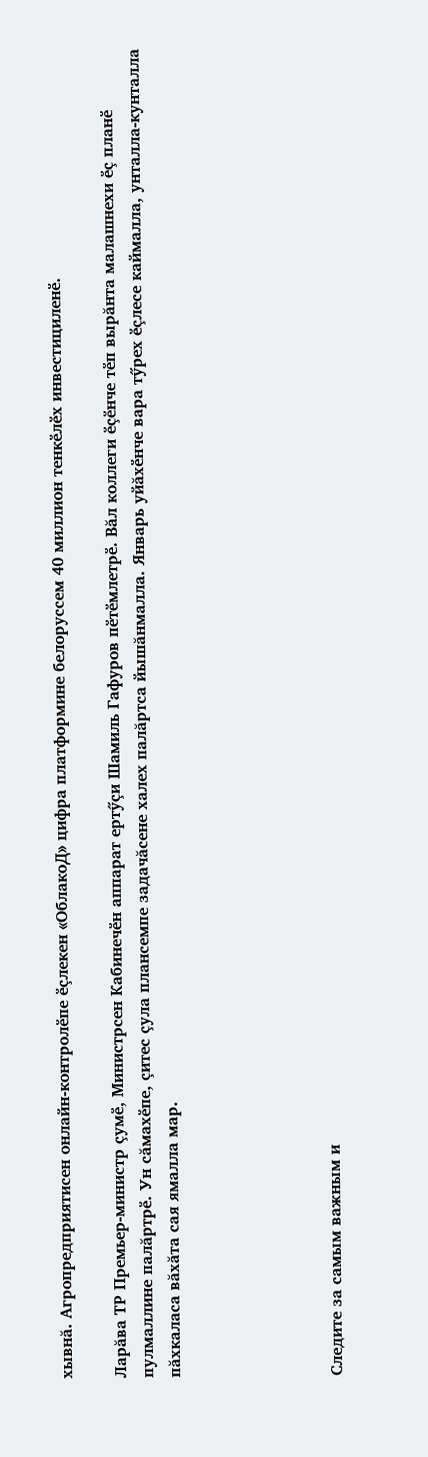хывнă. Агропредприятисен онлайн-контролӗпе ӗçлекен «ОблакоД» цифра платформине белоруссем 40 миллион тенкӗлӗх инвестициленӗ.

Ларăва ТР Премьер-министр çумӗ, Министрсен Кабинечӗн аппарат ертӳçи Шамиль Гафуров пӗтӗмлетрӗ. Вăл коллеги ӗçӗнче тӗп вырăнта малашнехи ӗç планӗ пулмаллине палăртрӗ. Ун сăмахӗпе, çитес çула плансемпе задачăсене халех палăртса йышăнмалла. Январь уйăхӗнче вара тӳрех ӗçлесе каймалла, унталла-кунталла пăхкаласа вăхăта сая ямалла мар.





Следите за самым важным и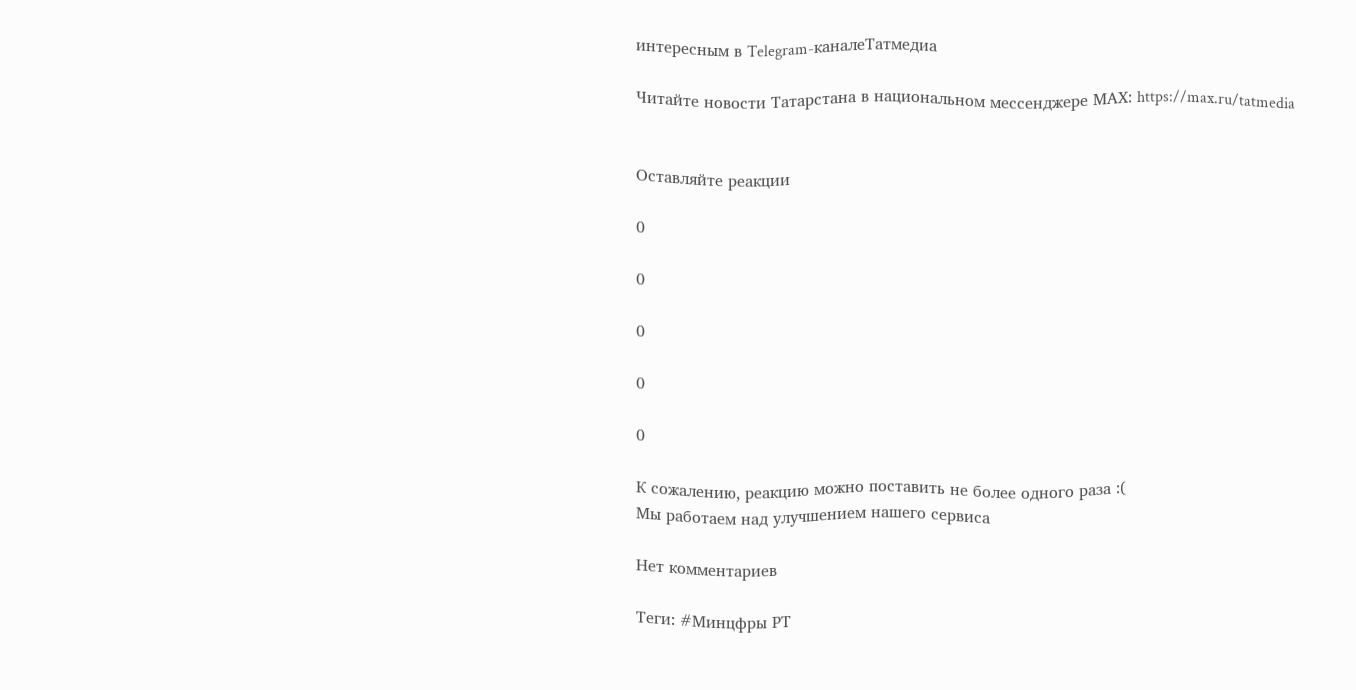интересным в Telegram-каналеТатмедиа

Читайте новости Татарстана в национальном мессенджере MАХ: https://max.ru/tatmedia


Оставляйте реакции

0

0

0

0

0

К сожалению, реакцию можно поставить не более одного раза :(
Мы работаем над улучшением нашего сервиса

Нет комментариев

Теги: #Минцфры РТ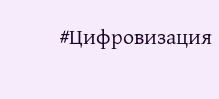#Цифровизация